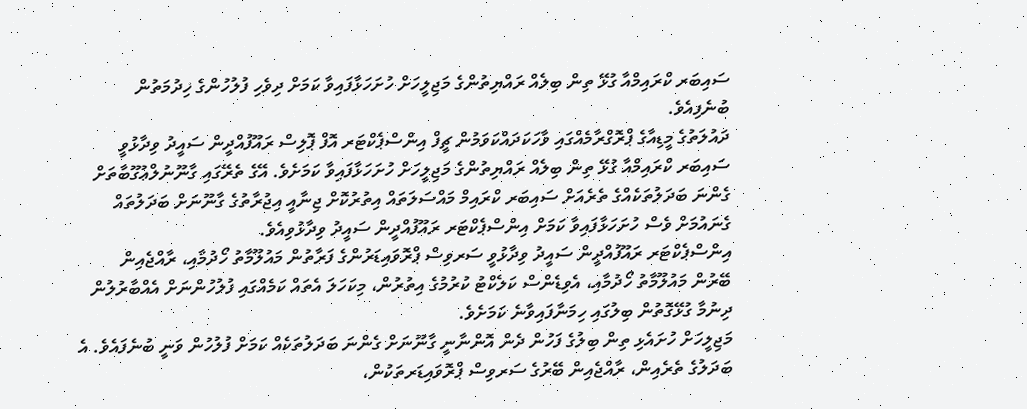ސައިބަރ ކްރައިމްއާ ގުޅޭ ތިން ބިލެއް ރައްޔިތުންގެ މަޖިލީހަށް ހުށަހަޅާފައިވާ ކަމަށް ދިވެހި ފުލުހުންގެ ޚިދުމަތުން ބުނެފިއެވެ.
ދައުލަތުގެ މީޑިއާގެ ޕްރޮގްރާމެއްގައި ވާހަކަދައްކަވަމުން ޗީފް އިންސްޕެކްޓަރ އޮފް ޕޮލިސް ރައޫފުއްދީން ސައީދު ވިދާޅުވީ ސައިބަރ ކްރައިމްއާ ގުޅޭ ތިން ބިލެއް ރައްޔިތުންގެ މަޖިލީހަށް ހުށަހަޅާފައިވާ ކަމަށެވެ. އޭގެ ތެރޭގައި ގާނޫނުލްޢުގޫބާތަށް ގެންނަ ބަދަލުތަކެއްގެ ތެރެއަށް ސައިބަރ ކްރައިމް މައްސަލަތައް އިތުރުކޮށް ޖިނާއީ އިޖުރާތުގެ ގާނޫނަށް ބަދަލުތައް ގެނައުމަށް ވެސް ހުށަހަޅާފައިވާ ކަމަށް އިންސްޕެކްޓަރ ރައޫފުއްދީން ސައީދު ވިދާޅުވިއެވެ.
އިންސްޕެކްޓަރ ރައޫފުއްދީން ސައީދު ވިދާޅުވީ ސަރވިސް ޕްރޮވައިޑަރުންގެ ފަރާތުން މައުލޫމާތު ހޯދުމާއި، ރާއްޖެއިން ބޭރުން މައުލޫމާތު ހޯދުމާއި، އެވިޑެންސް ކަލެކްޓު ކުރުމުގެ އިތުރުން، މިކަހަލަ އެތައް ކަމެއްގައި ފުލުހުންނަށް އެއްބާރުލުން ދިނުމާ ގުޅޭގޮތުން ބިލުގައި ހިމަނާފައިވާނެ ކަމަށެވެ.
މަޖިލީހަށް ހުށައެޅި ތިން ބިލުގެ ފަހުން ދެން އޮންނާނީ ގާނޫނަށް ގެންނަ ބަދަލުތަކެއް ކަމަށް ފުލުހުން ވަނީ ބުނެފައެވެ. އެ ބަދަލުގެ ތެރެއިން، ރާއްޖެއިން ބޭރުގެ ސަރވިސް ޕްރޮވައިޑަރތަކުން،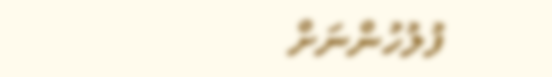ފުލުހުންނަށް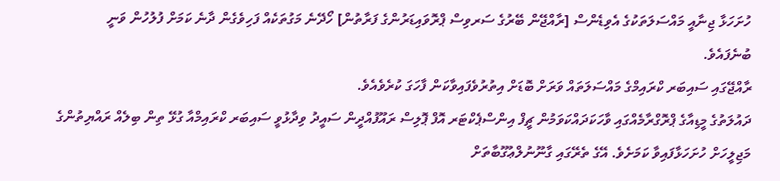ހުށަހަޅާ ޖިނާއީ މައްސަލަތަކުގެ އެވިޑެންސް [ރާއްޖޭން ބޭރުގެ ސަރވިސް ޕްރޮވައިޑަރުންގެ ފަރާތުން] ހޯދޭނެ މަގުތަކެއް ފަހިވެގެން ދާނެ ކަމަށް ފުލުހުން ވަނީ ބުނެފައެވެ.
ރާއްޖޭގައި ސައިބަރ ކްރައިމްގެ މައްސަލަތައް ވަރަށް ބޮޑަށް އިތުރުވެފައިވާކަން ފާހަގަ ކުރެވެއެވެ.
ދައުލަތުގެ މީޑިއާގެ ޕްރޮގްރާމެއްގައި ވާހަކަދައްކަވަމުން ޗީފް އިންސްޕެކްޓަރ އޮފް ޕޮލިސް ރައޫފުއްދީން ސައީދު ވިދާޅުވީ ސައިބަރ ކްރައިމްއާ ގުޅޭ ތިން ބިލެއް ރައްޔިތުންގެ މަޖިލީހަށް ހުށަހަޅާފައިވާ ކަމަށެވެ. އޭގެ ތެރޭގައި ގާނޫނުލްޢުގޫބާތަށް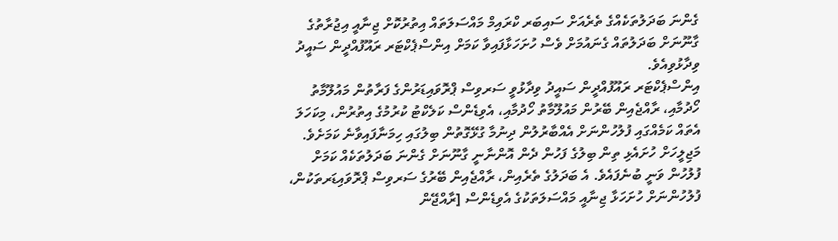ގެންނަ ބަދަލުތަކެއްގެ ތެރެއަށް ސައިބަރ ކްރައިމް މައްސަލަތައް އިތުރުކޮށް ޖިނާއީ އިޖުރާތުގެ ގާނޫނަށް ބަދަލުތައް ގެނައުމަށް ވެސް ހުށަހަޅާފައިވާ ކަމަށް އިންސްޕެކްޓަރ ރައޫފުއްދީން ސައީދު ވިދާޅުވިއެވެ.
އިންސްޕެކްޓަރ ރައޫފުއްދީން ސައީދު ވިދާޅުވީ ސަރވިސް ޕްރޮވައިޑަރުންގެ ފަރާތުން މައުލޫމާތު ހޯދުމާއި، ރާއްޖެއިން ބޭރުން މައުލޫމާތު ހޯދުމާއި، އެވިޑެންސް ކަލެކްޓު ކުރުމުގެ އިތުރުން، މިކަހަލަ އެތައް ކަމެއްގައި ފުލުހުންނަށް އެއްބާރުލުން ދިނުމާ ގުޅޭގޮތުން ބިލުގައި ހިމަނާފައިވާނެ ކަމަށެވެ.
މަޖިލީހަށް ހުށައެޅި ތިން ބިލުގެ ފަހުން ދެން އޮންނާނީ ގާނޫނަށް ގެންނަ ބަދަލުތަކެއް ކަމަށް ފުލުހުން ވަނީ ބުނެފައެވެ. އެ ބަދަލުގެ ތެރެއިން، ރާއްޖެއިން ބޭރުގެ ސަރވިސް ޕްރޮވައިޑަރތަކުން، ފުލުހުންނަށް ހުށަހަޅާ ޖިނާއީ މައްސަލަތަކުގެ އެވިޑެންސް [ރާއްޖޭން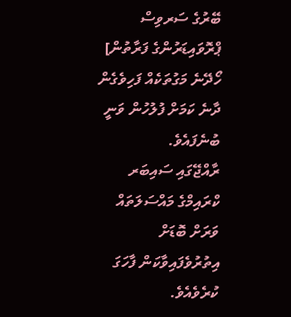ބޭރުގެ ސަރވިސް ޕްރޮވައިޑަރުންގެ ފަރާތުން] ހޯދޭނެ މަގުތަކެއް ފަހިވެގެން ދާނެ ކަމަށް ފުލުހުން ވަނީ ބުނެފައެވެ.
ރާއްޖޭގައި ސައިބަރ ކްރައިމްގެ މައްސަލަތައް ވަރަށް ބޮޑަށް އިތުރުވެފައިވާކަން ފާހަގަ ކުރެވެއެވެ.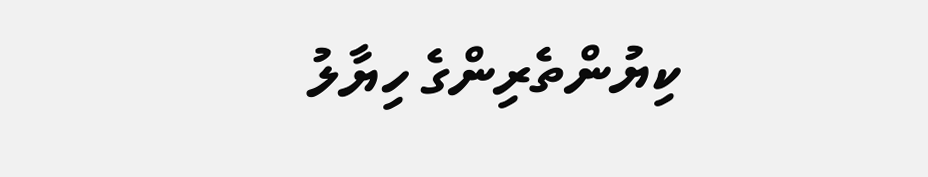ކިޔުންތެރިންގެ ހިޔާލު